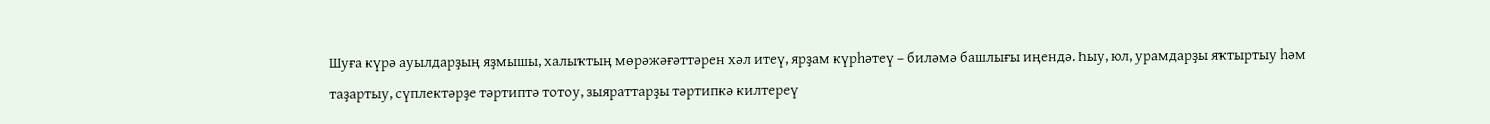Шуға күрә ауылдарҙың яҙмышы, халыҡтың мөрәжәғәттәрен хәл итеү, ярҙам күрһәтеү – биләмә башлығы иңендә. Һыу, юл, урамдарҙы яҡтыртыу һәм таҙартыу, сүплектәрҙе тәртиптә тотоу, зыяраттарҙы тәртипкә килтереү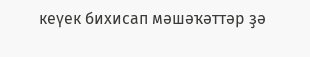кеүек бихисап мәшәҡәттәр ҙә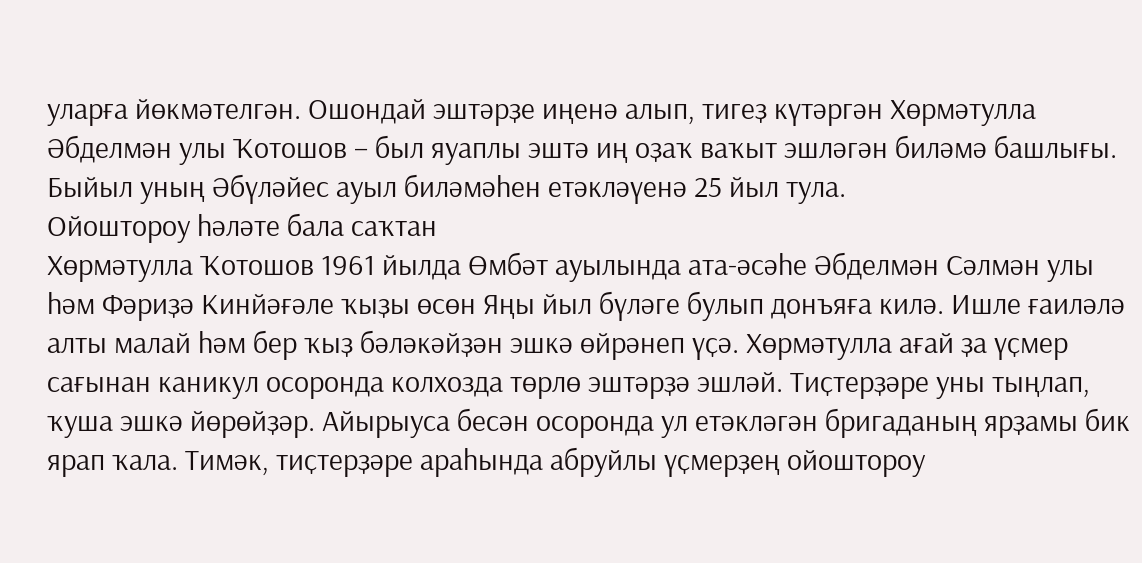уларға йөкмәтелгән. Ошондай эштәрҙе иңенә алып, тигеҙ күтәргән Хөрмәтулла Әбделмән улы Ҡотошов – был яуаплы эштә иң оҙаҡ ваҡыт эшләгән биләмә башлығы. Быйыл уның Әбүләйес ауыл биләмәһен етәкләүенә 25 йыл тула.
Ойоштороу һәләте бала саҡтан
Хөрмәтулла Ҡотошов 1961 йылда Өмбәт ауылында ата-әсәһе Әбделмән Сәлмән улы һәм Фәриҙә Кинйәғәле ҡыҙы өсөн Яңы йыл бүләге булып донъяға килә. Ишле ғаиләлә алты малай һәм бер ҡыҙ бәләкәйҙән эшкә өйрәнеп үҫә. Хөрмәтулла ағай ҙа үҫмер сағынан каникул осоронда колхозда төрлө эштәрҙә эшләй. Тиҫтерҙәре уны тыңлап, ҡуша эшкә йөрөйҙәр. Айырыуса бесән осоронда ул етәкләгән бригаданың ярҙамы бик ярап ҡала. Тимәк, тиҫтерҙәре араһында абруйлы үҫмерҙең ойоштороу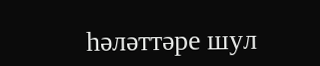һәләттәре шул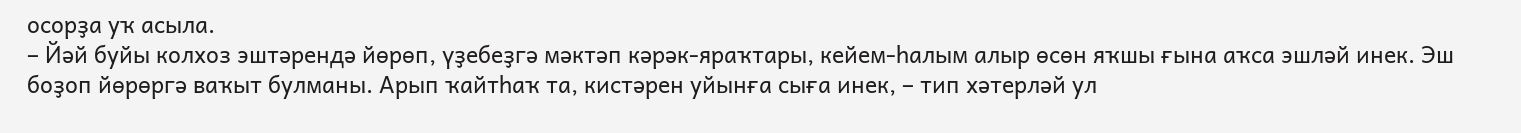осорҙа уҡ асыла.
– Йәй буйы колхоз эштәрендә йөрөп, үҙебеҙгә мәктәп кәрәк-яраҡтары, кейем-һалым алыр өсөн яҡшы ғына аҡса эшләй инек. Эш боҙоп йөрөргә ваҡыт булманы. Арып ҡайтһаҡ та, кистәрен уйынға сыға инек, – тип хәтерләй ул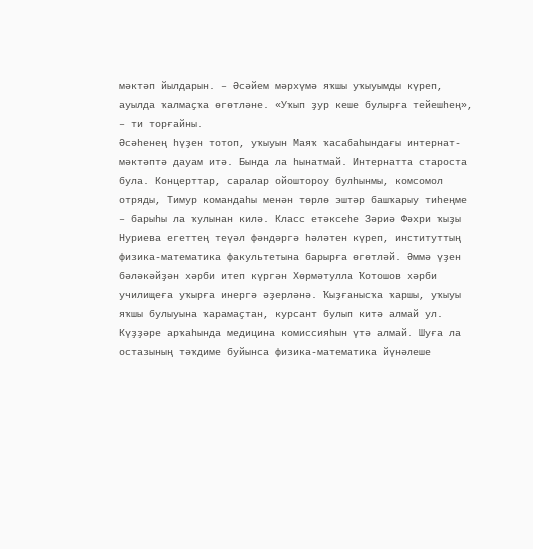мәктәп йылдарын. – Әсәйем мәрхүмә яҡшы уҡыуымды күреп, ауылда ҡалмаҫҡа өгөтләне. «Уҡып ҙур кеше булырға тейешһең», – ти торғайны.
Әсәһенең һүҙен тотоп, уҡыуын Маяҡ ҡасабаһындағы интернат-мәктәптә дауам итә. Бында ла һынатмай. Интернатта староста була. Концерттар, саралар ойоштороу булһынмы, комсомол отряды, Тимур командаһы менән төрлө эштәр башҡарыу тиһеңме – барыһы ла ҡулынан килә. Класс етәксеһе Зәриә Фәхри ҡыҙы Нуриева егеттең теүәл фәндәргә һәләтен күреп, институттың физика-математика факультетына барырға өгөтләй. Әммә үҙен бәләкәйҙән хәрби итеп күргән Хөрмәтулла Ҡотошов хәрби училищеға уҡырға инергә әҙерләнә. Ҡыҙғанысҡа ҡаршы, уҡыуы яҡшы булыуына ҡарамаҫтан, курсант булып китә алмай ул. Күҙҙәре арҡаһында медицина комиссияһын үтә алмай. Шуға ла остазының тәҡдиме буйынса физика-математика йүнәлеше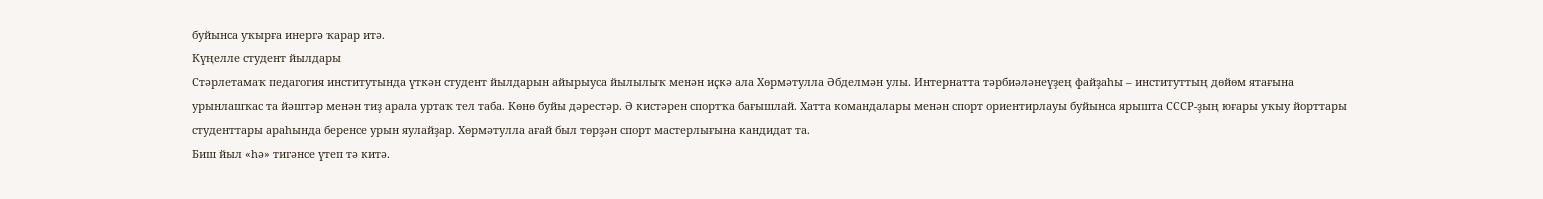буйынса уҡырға инергә ҡарар итә.
Күңелле студент йылдары
Стәрлетамаҡ педагогия институтында үткән студент йылдарын айырыуса йылылыҡ менән иҫкә ала Хөрмәтулла Әбделмән улы. Интернатта тәрбиәләнеүҙең файҙаһы – институттың дөйөм ятағына урынлашҡас та йәштәр менән тиҙ арала уртаҡ тел таба. Көнө буйы дәрестәр. Ә кистәрен спортҡа бағышлай. Хатта командалары менән спорт ориентирлауы буйынса ярышта СССР-ҙың юғары уҡыу йорттары студенттары араһында беренсе урын яулайҙар. Хөрмәтулла ағай был төрҙән спорт мастерлығына кандидат та.
Биш йыл «һә» тигәнсе үтеп тә китә.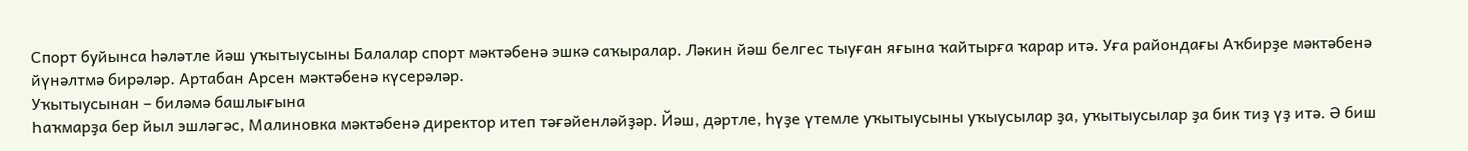Спорт буйынса һәләтле йәш уҡытыусыны Балалар спорт мәктәбенә эшкә саҡыралар. Ләкин йәш белгес тыуған яғына ҡайтырға ҡарар итә. Уға райондағы Аҡбирҙе мәктәбенә йүнәлтмә бирәләр. Артабан Арсен мәктәбенә күсерәләр.
Уҡытыусынан – биләмә башлығына
Һаҡмарҙа бер йыл эшләгәс, Малиновка мәктәбенә директор итеп тәғәйенләйҙәр. Йәш, дәртле, һүҙе үтемле уҡытыусыны уҡыусылар ҙа, уҡытыусылар ҙа бик тиҙ үҙ итә. Ә биш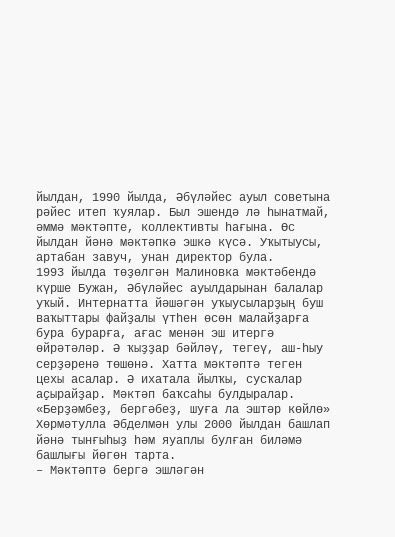йылдан, 1990 йылда, Әбүләйес ауыл советына рәйес итеп ҡуялар. Был эшендә лә һынатмай, әммә мәктәпте, коллективты һағына. Өс йылдан йәнә мәктәпкә эшкә күсә. Уҡытыусы, артабан завуч, унан директор була.
1993 йылда төҙөлгән Малиновка мәктәбендә күрше Бужан, Әбүләйес ауылдарынан балалар уҡый. Интернатта йәшәгән уҡыусыларҙың буш ваҡыттары файҙалы үтһен өсөн малайҙарға бура бурарға, ағас менән эш итергә өйрәтәләр. Ә ҡыҙҙар бәйләү, тегеү, аш-һыу серҙәренә төшөнә. Хатта мәктәптә теген цехы асалар. Ә ихатала йылҡы, сусҡалар аҫырайҙар. Мәктәп баҡсаһы булдыралар.
«Берҙәмбеҙ, бергәбеҙ, шуға ла эштәр көйлө»
Хөрмәтулла Әбделмән улы 2000 йылдан башлап йәнә тынғыһыҙ һәм яуаплы булған биләмә башлығы йөгөн тарта.
– Мәктәптә бергә эшләгән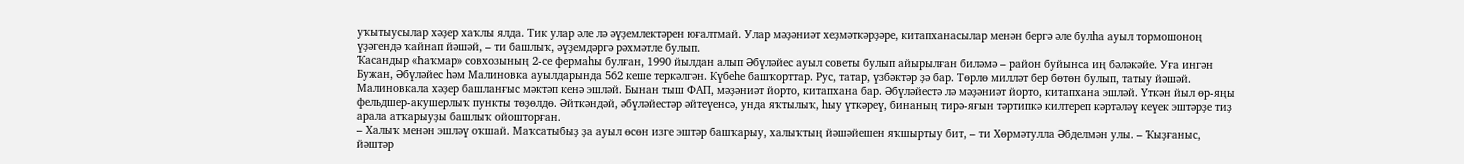уҡытыусылар хәҙер хаҡлы ялда. Тик улар әле лә әүҙемлектәрен юғалтмай. Улар мәҙәниәт хеҙмәткәрҙәре, китапханасылар менән бергә әле булһа ауыл тормошоноң үҙәгендә ҡайнап йәшәй, – ти башлыҡ, әүҙемдәргә рәхмәтле булып.
Ҡасандыр «Һаҡмар» совхозының 2-се фермаһы булған, 1990 йылдан алып Әбүләйес ауыл советы булып айырылған биләмә – район буйынса иң бәләкәйе. Уға ингән Бужан, Әбүләйес һәм Малиновка ауылдарында 562 кеше теркәлгән. Күбеһе башҡорттар. Рус, татар, үзбәктәр ҙә бар. Төрлө милләт бер бөтөн булып, татыу йәшәй.
Малиновкала хәҙер башланғыс мәктәп кенә эшләй. Бынан тыш ФАП, мәҙәниәт йорто, китапхана бар. Әбүләйестә лә мәҙәниәт йорто, китапхана эшләй. Үткән йыл өр-яңы фельдшер-акушерлыҡ пункты төҙөлдө. Әйткәндәй, әбүләйестәр әйтеүенсә, унда яҡтылыҡ, һыу үткәреү, бинаның тирә-яғын тәртипкә килтереп кәртәләү кеүек эштәрҙе тиҙ арала атҡарыуҙы башлыҡ ойошторған.
– Халыҡ менән эшләү оҡшай. Маҡсатыбыҙ ҙа ауыл өсөн изге эштәр башҡарыу, халыҡтың йәшәйешен яҡшыртыу бит, – ти Хөрмәтулла Әбделмән улы. – Ҡыҙғаныс, йәштәр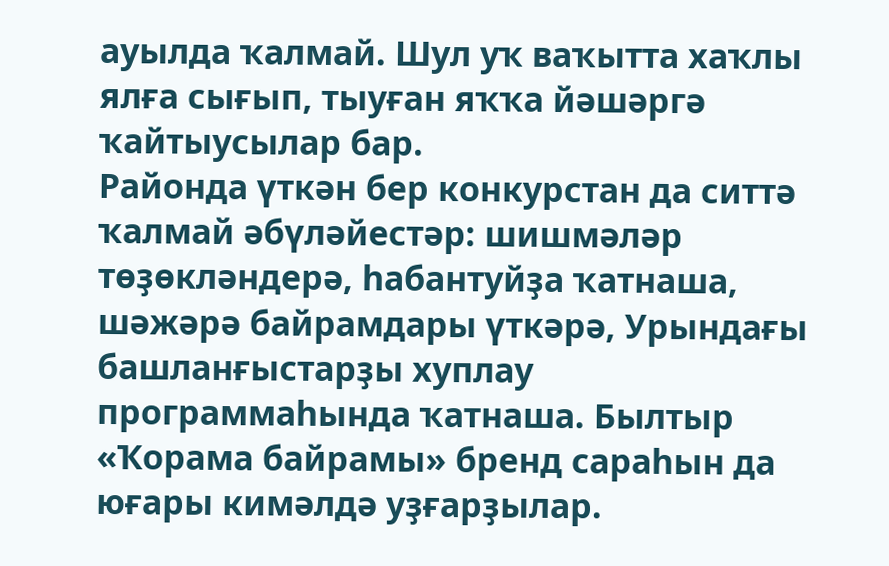ауылда ҡалмай. Шул уҡ ваҡытта хаҡлы ялға сығып, тыуған яҡҡа йәшәргә ҡайтыусылар бар.
Районда үткән бер конкурстан да ситтә ҡалмай әбүләйестәр: шишмәләр төҙөкләндерә, һабантуйҙа ҡатнаша, шәжәрә байрамдары үткәрә, Урындағы башланғыстарҙы хуплау программаһында ҡатнаша. Былтыр «Ҡорама байрамы» бренд сараһын да юғары кимәлдә уҙғарҙылар.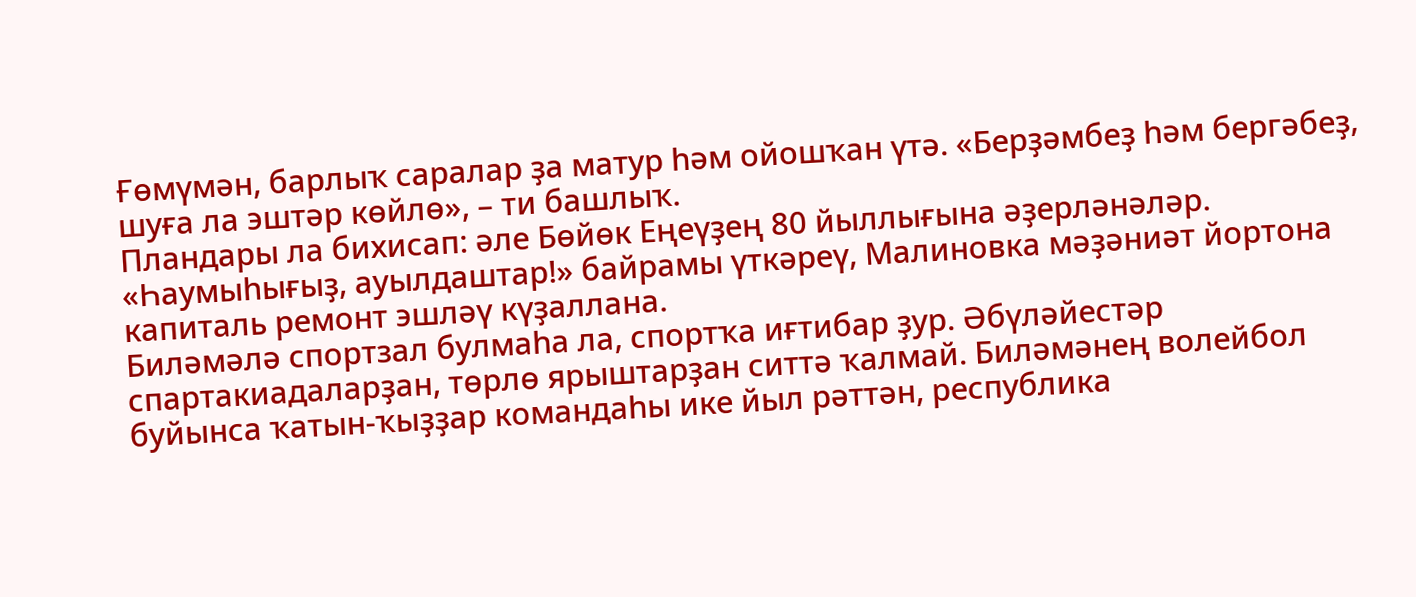Ғөмүмән, барлыҡ саралар ҙа матур һәм ойошҡан үтә. «Берҙәмбеҙ һәм бергәбеҙ, шуға ла эштәр көйлө», – ти башлыҡ.
Пландары ла бихисап: әле Бөйөк Еңеүҙең 80 йыллығына әҙерләнәләр. «Һаумыһығыҙ, ауылдаштар!» байрамы үткәреү, Малиновка мәҙәниәт йортона капиталь ремонт эшләү күҙаллана.
Биләмәлә спортзал булмаһа ла, спортҡа иғтибар ҙур. Әбүләйестәр спартакиадаларҙан, төрлө ярыштарҙан ситтә ҡалмай. Биләмәнең волейбол буйынса ҡатын-ҡыҙҙар командаһы ике йыл рәттән, республика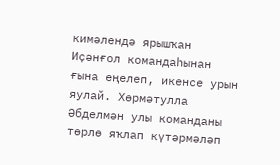кимәлендә ярышҡан Иҫәнғол командаһынан ғына еңелеп, икенсе урын яулай. Хөрмәтулла Әбделмән улы команданы төрлө яҡлап күтәрмәләп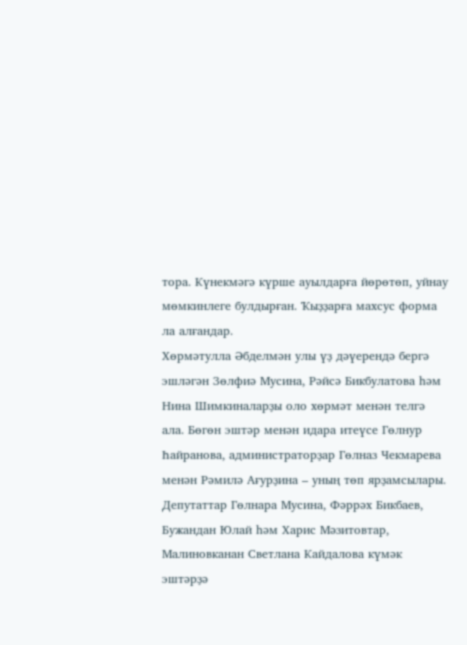тора. Күнекмәгә күрше ауылдарға йөрөтөп, уйнау мөмкинлеге булдырған. Ҡыҙҙарға махсус форма ла алғандар.
Хөрмәтулла Әбделмән улы үҙ дәүерендә бергә эшләгән Зөлфиә Мусина, Рәйсә Бикбулатова һәм Нина Шимкиналарҙы оло хөрмәт менән телгә ала. Бөгөн эштәр менән идара итеүсе Гөлнур Һайранова, администраторҙар Гөлназ Чекмарева менән Рәмилә Ағурҙина – уның төп ярҙамсылары. Депутаттар Гөлнара Мусина, Фәррәх Бикбаев, Бужандан Юлай һәм Харис Мәзитовтар, Малиновканан Светлана Кайдалова күмәк эштәрҙә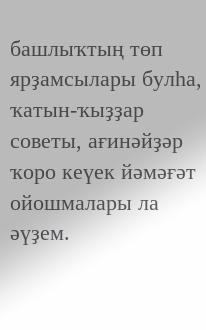башлыҡтың төп ярҙамсылары булһа, ҡатын-ҡыҙҙар советы, ағинәйҙәр ҡоро кеүек йәмәғәт ойошмалары ла әүҙем.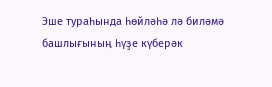Эше тураһында һөйләһә лә биләмә башлығының һүҙе күберәк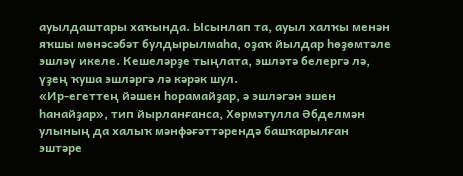ауылдаштары хаҡында. Ысынлап та, ауыл халҡы менән яҡшы мөнәсәбәт булдырылмаһа, оҙаҡ йылдар һөҙөмтәле эшләү икеле. Кешеләрҙе тыңлата, эшләтә белергә лә, үҙең ҡуша эшләргә лә кәрәк шул.
«Ир-егеттең йәшен һорамайҙар, ә эшләгән эшен һанайҙар», тип йырланғанса, Хөрмәтулла Әбделмән улының да халыҡ мәнфәғәттәрендә башҡарылған эштәре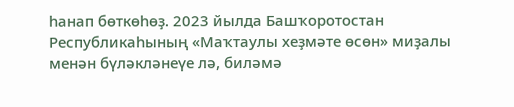һанап бөткөһөҙ. 2023 йылда Башҡоротостан Республикаһының «Маҡтаулы хеҙмәте өсөн» миҙалы менән бүләкләнеүе лә, биләмә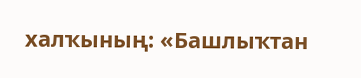халҡының: «Башлыҡтан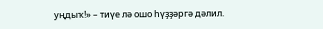уңдыҡ!» – тиүе лә ошо һүҙҙәргә дәлил.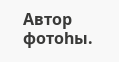Автор фотоһы.